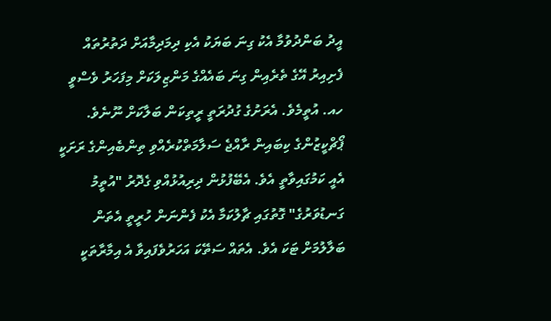އީދު ބަންދުވުމާ އެކު ގިނަ ބަޔަކު އެކި ދިމަދިމާއަށް ދަތުރުތައް ފެށިއިރު އޭގެ ތެރެއިން ގިނަ ބައެއްގެ މަންޒިލަކަށް މިފަހަރު ވެސްވީ ހއ. އުތީމެވެ. އެރަށުގެ ގުދުރަތީ ރީތިކަން ބަލާކަށް ނޫނެވެ. ޕޯޗްކީޒުންގެ ކިބައިން ރާއްޖެ ސަލާމަތްކުރެއްވި ތިންބެއިންގެ ރަށަކީ އެއީ ކަމުގައިވާތީ އެވެ. އެބޭފުޅުން ދިރިއުޅުއްވި ގެދޮރު "އުތީމު ގަނޑުވަރުގެ" ގޮތުގައި ޗާލުކަމާ އެކު ފެންނަން ހުރީތީ އެތަން ބަލާލުމަށް ޓަކަ އެވެ. އެތައް ސަތޭކަ އަހަރުވެފައިވާ އެ އިމާރާތަކީ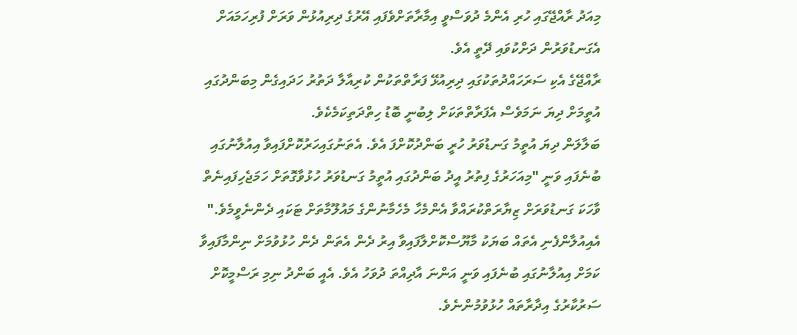މިއަދު ރާއްޖޭގައި ހުރި އެންމެ ދުވަސްވީ އިމާރާތަށްވެފައި އޭރުގެ ދިރިއުޅުން ވަރަށް ފުރިހަމައަށް އެގަނޑުވަރުން ދަށްކުވައި ދޭތީ އެވެ.
ރާއްޖޭގެ އެކި ސަރަހައްދުތަކުގައި ދިރިއުޅޭ ފަރާތްތަކުން ކުރިއާލާ ދަތުރު ހަދައިގެން މިބަންދުގައި އުތީމަށް ދިޔަ ނަމަވެސް އެފަރާތްތަކަށް ލިބުނީ ބޮޑު ހިތްދަތިކަމެކެވެ.
ބަލާލަން ދިޔަ އުތީމު ގަނޑުވަރު ހުރީ ބަންދުކޮށްފަ އެވެ. އެތަނުގައިހަރުކޮށްފައިވާ އިއުލާނުގައި ބުނެފައި ވަނީ "މިއަހަރުގެ ފިތުރު އީދު ބަންދުގައި އުތީމު ގަނޑުވަރު ހުޅުވާގޮތަށް ހަމަޖެހިފައިނެތް ވާހަކަ ގަނޑުވަރަށް ޒިޔާރަތްކުރައްވާ އެންމެހާ މެހެމާނުންގެ މައުލޫމާތަށް ޓަކައި ދެންނެވީމެވެ."
އެއިއުލާންފެނި އެތައް ބަޔަކު މާޔޫސްކޮށްލާފައިވާ އިރު ދެން އެތަން ދެން ހުޅުވުމަށް ނިންމާފައިވާ ކަމަށް އިއުލާނުގައި ބުނެފައި ވަނީ އަންނަ އާދިއްތަ ދުވަހު އެވެ. އެއީ ބަންދު ނިމި ރަސްމީކޮށް ސަރުކާރުގެ އިދާރާތައް ހުޅުވުމުންނެވެ.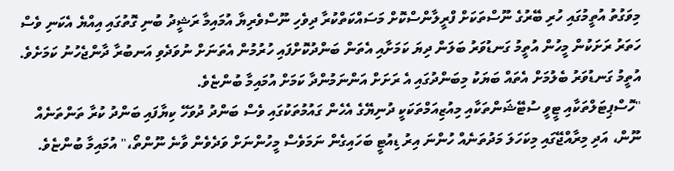މިވަގުތު އުތީމުގައި ހުރި ބޭރުގެ ނޫސްތަކަށް ފްރީލާންސްކޮށް މަސައްކަތްކުރާ ދިވެހި ނޫސްވެރިޔާ އުމައިމާ ރަޝީދު ބުނި ގޮތުގައި އިއްޔެ އެކަނި ވެސް ހަތަރު ރަށަކުން މީހުން އުތީމު ގަނޑުވަރު ބަލަން ދިޔަ ކަމަށާއި އެތަން ބަންދުކޮށްފައި ހުރުމުން އެތަނަށް ނުވަދެވި އަނބުރާ ދާންޖެހުނު ކަމަށެވެ. އުތީމު ގަނޑުވަރު ބެލުމަށް އެތައް ބަޔަކު މިބަންދުގައި އެ ރަށަށް އަންނަމުންދާ ކަމަށް އުމައިމާ ބުންޏެވެ.
"ހޮސްޕިޓަލްތަކާއި ޓީވީ ސުޓޭޝަންތަކާއި މިއުޒިއަމްތަކަކީ ދުނިޔޭގެ އެހެން ގައުމުތަކުގައި ވެސް ބަންދު ދުވަހޭ ކިޔާފައި ބަންދު ކުރާ ތަންތަނެއް ނޫން، އަދި މިރާއްޖޭގައި މިކަހަލަ މަދުތަނެއް ހުންނަ އިރު ޑިއުޓީ ބަހައިގެން ނަމަވެސް މީހުންނަށް ވަދެވެން ވާނެ ނޫންތޯ،" އުމައިމާ ބުންޏެވެ.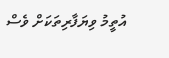އުތީމު ވިޔަފާރިތަކަށް ވެސް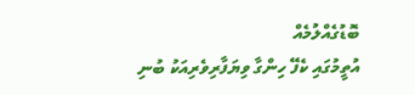ބޮޑުގެއްލުމެއް
އުތީމުގައި ކެފޭ ހިންގާ ވިޔަފާރިވެރިއަކު ބުނި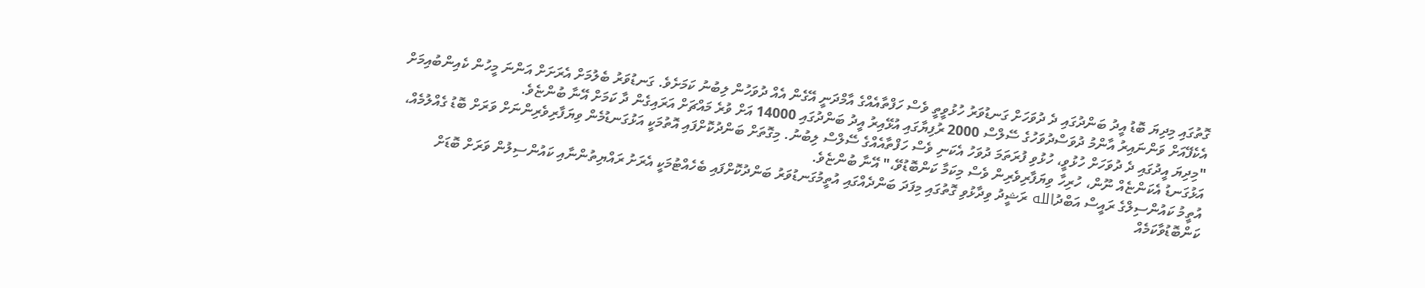ގޮތުގައި މިދިޔަ ބޮޑު އީދު ބަންދުގައި ދެ ދުވަހަށް ގަނޑުވަރު ހުޅުވީތީ ވެސް ހަފްތާއެއްގެ އާމްދަނީ އޭގެން އެއް ދުވަހުން ލިބުނު ކަމަށެވެ. ގަނޑުވަރު ބެލުމަށް އެރަށަށް އަންނަ މީހުން ކެއިންބުއިމަށް އެކެފޭއަށް ވަންނައިރު އާންމު ދުވަސްދުވަހުގެ ސޭލްސް 2000 ރުފިޔާގައި އުޅޭއިރު އީދު ބަންދުގައި 14000 އަށް ވުރެ މައްޗަށް އަރައިގެން ދާ ކަމަށް އޭނާ ބުންޏެވެ.
"މިދިޔަ އީދުގައި ދެ ދުވަހަށް ހުޅުވީ، ހުޅުވި ފުރަތަމަ ދުވަހު އެކަނި ވެސް ހަފްތާއެއްގެ ސޭލްސް ލިބުނު. މިގޮތަށް ބަންދުކޮށްފައި އޮތުމަކީ އަޅުގަނޑުމެން ވިޔަފާރިވެރިންނަށް ވަރަށް ބޮޑު ގެއްލުމެއް، އަޅުގަނޑު އެކަންޏެއް ނޫން، ހުރިހާ ވިޔަފާރިވެރިން ވެސް މިކަމާ ކަންބޮޑުވޭ،" އޭނާ ބުންޏެވެ.
އުތީމު ކައުންސިލްގެ ރައީސް އަބްދުالله ރަޝީދު ވިދާޅުވި ގޮތުގައި މިފަދަ ބަންދެއްގައި އުތީމުގަނޑުވަރު ބަންދުކޮށްފައި ބެހެއްޓުމަކީ އެރަށު ރައްޔިތުންނާއި ކައުންސިލުން ވަރަށް ބޮޑަށް ކަންބޮޑުވާކަމެއް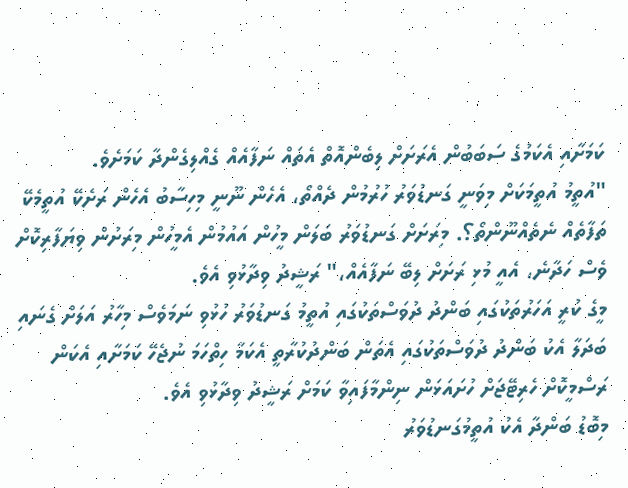ކަމަށާއި އެކަމުގެ ސަބަބުން އެރަށަށް ލިބެންއޮތް އެތައް ނަފާއެއް ގެއްލިގެންދާ ކަމަށެވެ.
"އުތީމު އުތީމަކަށް މިވަނީ ގަނޑުވަރު ހުރުމުން ދެއްތޯ، އެހެން ނޫނީ މިހިސާބު އެހެން ރަށެކޭ އުތީމެކޭ ތަފާތެއް ނެތެއްނޫންތޯ؟. މިރަށަށް ގަނޑުވަރު ބަލަން މީހުން އައުމުން އެމީހުން މިރަށުން ވިޔަފާރިކޮށް ވެސް ހަދާނެ، އެއީ މުޅި ރަށަށް ލިބޭ ނަފާއެއް،" ރަޝީދު ވިދާޅުވި އެވެ.
މީގެ ކުރީ އަހަރުތަކުގައި ބަންދު ދުވަސްތަކުގައި އުތީމު ގަނޑުވަރު ހުޅުވި ނަމަވެސް މިހާރު އަލަށް ގެނައި ބަދަލާ އެކު ބަންދު ދުވަސްތަކުގައި އެތަން ބަންދުކުރާތީ އެކަމާ ހިތްހަމަ ނުޖެހޭ ކަމަށާއި އެކަން ރަސްމީކޮށް ހެރިޓޭޖަށް ހުށައަޅަން ނިންމާފައިވާ ކަމަށް ރަޝީދު ވިދާޅުވި އެވެ.
މިބޮޑު ބަންދާ އެކު އުތީމުގަނޑުވަރު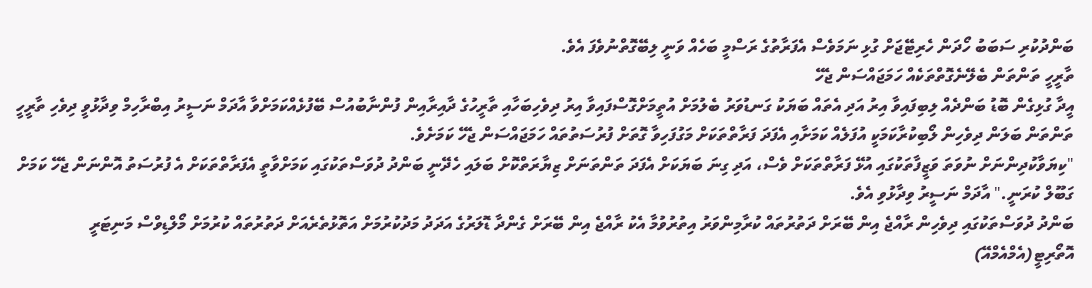ބަންދުކުރި ސަބަބު ހޯދަން ހެރިޓޭޖަށް ގުޅި ނަމަވެސް އެފަރާތުގެ ރަސްމީ ބަހެއް ވަނީ ލިބޭގޮތްނުވެފަ އެވެ.
ތާރީހީ ތަންތަން ބެލޭނެގޮތްތަކެއް ހަމަޖައްސަން ޖެހޭ
އީދާ ގުޅިގެން ބޮޑު ބަންދެއް ލިބިފައިވާ އިރު އަދި އެތައް ބަޔަކު ގަނޑުވަރު ބެލުމަށް އުތީމަށްގޮސްފައިވާ އިރު ދިވެހިބަހާއި ތާރީހުގެ ދާއިރާއިން ފުންނާބުއުސް ބޭފުޅެއްކަމަށްވާ އާދަމް ނަސީރު އިބްރާހިމް ވިދާޅުވީ ދިވެހި ތާރީހީ ތަންތަން ބަލަން ދިވެހިން ލޯބިކުރާކަމަކީ އުފަލެއް ކަމަށާއި އެފަދަ ފަރާތްތަކަށް މަގުފަހިވާ ގޮތަށް ފުރުސަތުތައް ހަމަޖައްސަން ޖެހޭ ކަމަށެވެ.
"ކިޔަވާކުދިންނަށް ނުވަތަ ވަޒީފާތަކުގައި އުޅޭ ފަރާތްތަކަށް ވެސް، އަދި ގިނަ ބަޔަކަށް އެފަދަ ތަންތަނަށް ޒިޔާރަތްކޮށް ބަލައި ހެދޭނީ ބަންދު ދުވަސްތަކުގައި ކަމަށްވާތީ އެފަރާތްތަކަށް އެ ފުރުސަތު އޮންނަން ޖެހޭ ކަމަށް ގަބޫލް ކުރަނީ." އާދަމް ނަސީރު ވިދާޅުވި އެވެ.
ބަންދު ދުވަސްތަކުގައި ދިވެހިން ރާއްޖެ އިން ބޭރަށް ދަތުރުތައް ކުރާމިންވަރު އިތުރުވުމާ އެކު ރާއްޖެ އިން ބޭރަށް ގެންދާ ޑޮލަރުގެ އަދަދު މަދުކުރުމަށް އަތޮޅުތެރެއަށް ދަތުރުތައް ކުރުމަށް މޯލްޑިވްސް މަނިޓަރީ އޮތޯރިޓީ(އެމްއެމްއޭ)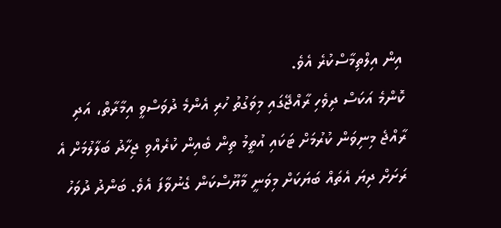އިން އިލްތިމާސްކުރެ އެވެ.
ކޮންމެ އަކަސް ދިވެހި ރާއްޖޭގައި މިވަގުތު ހުރި އެންމެ ދުވަސްވީ އިމާރާތް، އަދި ރާއްޖެ މިނިވަން ކުރުމަށް ޓަކައި އުތީމު ތިން ބެއިން ކުރެއްވި ޖިހާދު ބަލާލުމަށް އެ ރަށަށް ދިޔަ އެތައް ބަޔަކަށް މިވަނީ މާޔޫސްކަން ގެނުވާފަ އެވެ. ބަންދު ދުވަހު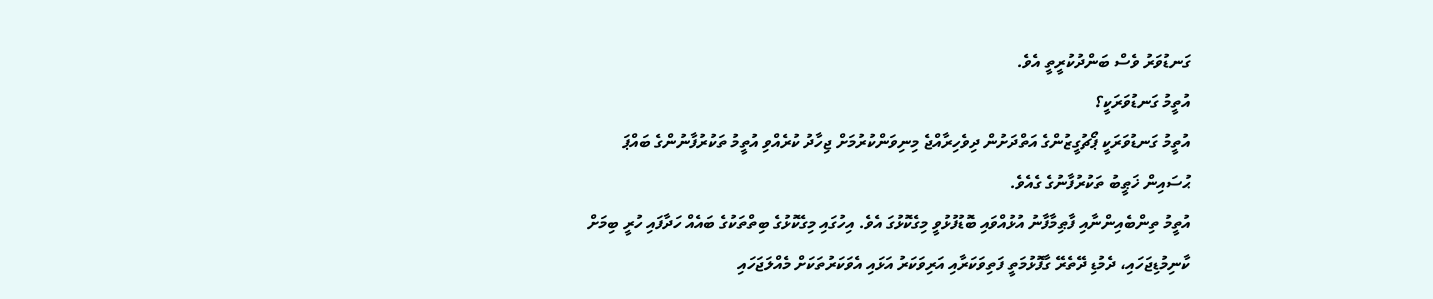ގަނޑުވަރު ވެސް ބަންދުކުރީތީ އެވެ.
އުތީމު ގަނޑުވަރަކީ؟
އުތީމު ގަނޑުވަރަކީ ޕޯޗުގީޒުންގެ އަތްދަށުން ދިވެހިރާއްޖެ މިނިވަންކުރުމަށް ޖިހާދު ކުރެއްވި އުތީމު ތަކުރުފާނުންގެ ބައްޕަ ޙުސައިން ޚަޠީބު ތަކުރުފާނުގެ ގެއެވެ.
އުތީމު ތިންބެއިންނާއި ފާޠިމާފާނު އުޅުއްވައި ބޮޑުފުޅުވީ މިގެކޮޅުގަ އެވެ. އިހުގައި މިގެކޮޅުގެ ބިތްތަކުގެ ބައެއް ހަދާފައި ހުރީ ބިމަށް ކާނިމުޑިޖަހައި، ދެމުޑި ދޭތެރޭ ގާފޮޅުމަތީ ފަތިވަކަރާއި އަރިވަކަރު އަޅައި އެވަކަރުތަކަށް މެއްލަޖަހައި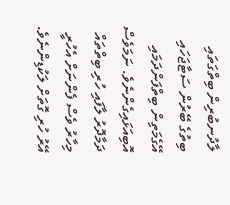ލާދުނބުރިން ބިތްގަތައި ބިތުގެ ބޭރުން ސަޓާޖަހައި އޭގެމަތިން ބިތްފަންދަމައި އޮބިއަޅައިގެންނެވެ. ނަމަވެސް ދަމާދޮރު ލާފައި ހުރި ބިތްތައް މިހާރު ވެސް ފެންނަށް އެހުރީ އޭރު ހުރި ގޮތަށް ލަކުޑިންނެވެ.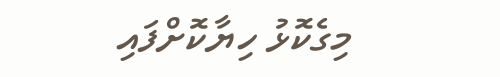މިގެކޮޅު ހިޔާކޮށްފައި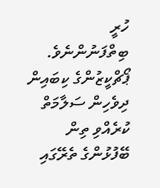ހުރީ ބިތްފަނުންނެވެ.
ޕޯޗްކީޒުންގެ ކިބައިން ދިވެހިން ސަލާމަތް ކުރެއްވި ތިން ބޭފުޅުންގެ ތެރޭގައި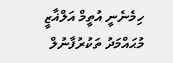ހިމެނެނީ އުތީމް އަލްޣާޒީ މުޙައްމަދު ތަކުރުފާނުލް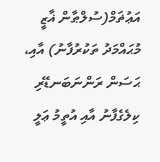އަޢުޡަމް(ސުލްޠާން ޣާޒީ މުޙައްމަދު ތަކުރުފާނު) އާއި، ޙަސަން ރަންނަބަނޑޭރި ކިލެގެފާނު އާއި އުތީމު ޢަލީ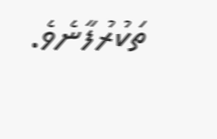ތަކުރުފާނެވެ.